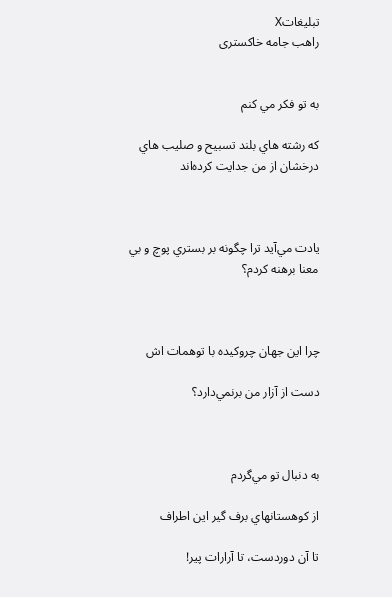تبليغاتX
راهب جامه خاکستری


به تو فكر مي كنم

كه رشته هاي بلند تسبيح و صليب هاي درخشان از من جدايت كرده‌اند



يادت مي‌آيد ترا چگونه بر بستري پوچ و بي معنا برهنه كردم؟



چرا اين جهان چروكيده با توهمات اش

دست از آزار من بر‌نمي‌دارد؟



به دنبال تو مي‌گردم

از كوهستانهاي بر‌ف گير اين اطراف

تا آن دوردست،‌ تا آرارات پير!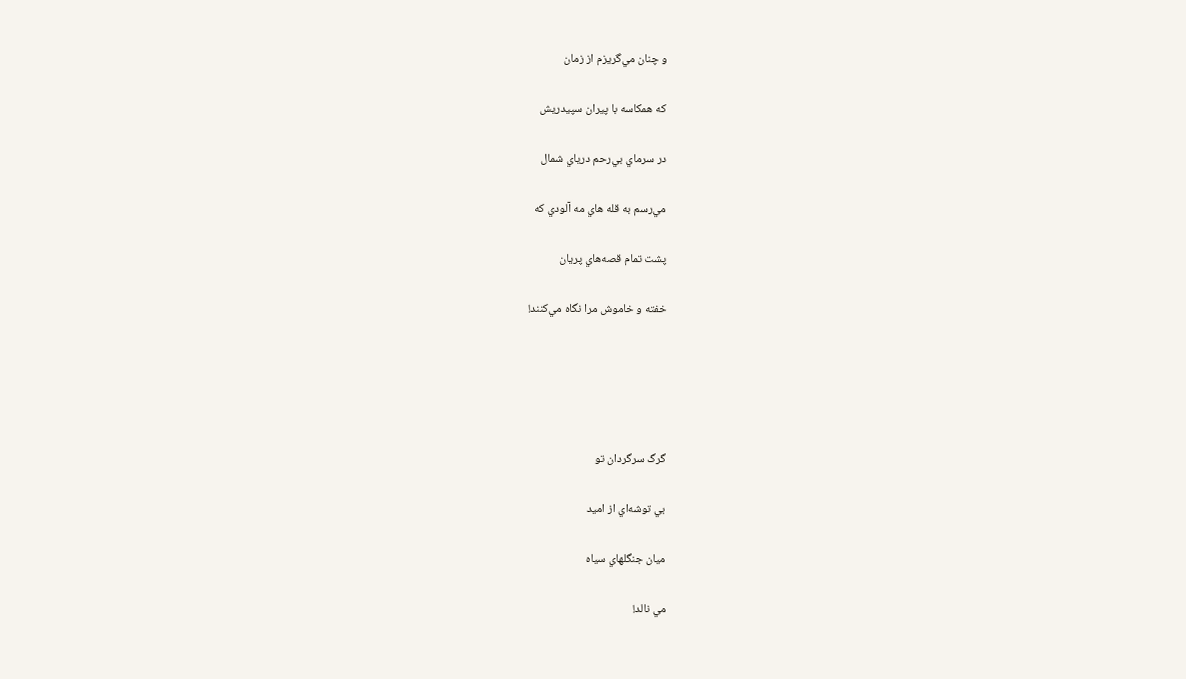و چنان مي‌گريزم از زمان

كه همكاسه با پيران سپيدريش

در سرماي بي‌رحم درياي شمال

مي‌رسم به قله هاي مه آلودي كه

پشت تمام قصه‌هاي پريان

خفته و خاموش مرا نگاه مي‌كنند!





گرگ سرگردان تو

بي توشه‌اي از اميد

ميان جنگلهاي سياه

مي نالد!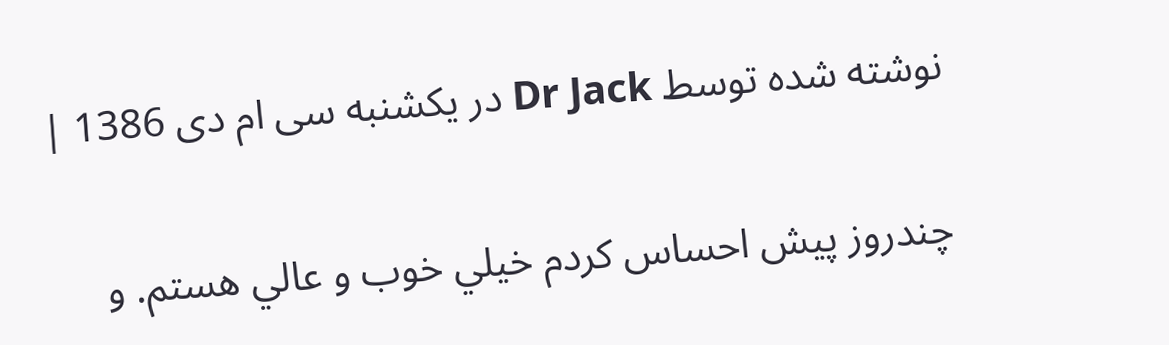نوشته شده توسط Dr Jack در یکشنبه سی ام دی 1386 |


چندروز پيش احساس كردم خيلي خوب و عالي هستم. و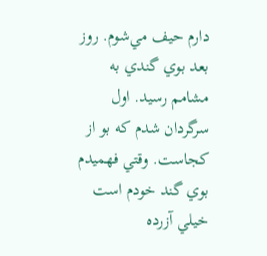دارم حيف مي‌شوم. روز بعد بوي گندي به مشامم رسيد. اول سرگردان شدم كه بو از كجاست. وقتي فهميدم بوي گند خودم است خيلي آزرده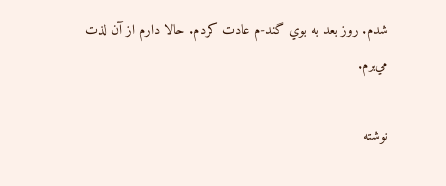شدم. روز بعد به بوي گند-م عادت كردم. حالا دارم از آن لذت مي‌برم.

نوشته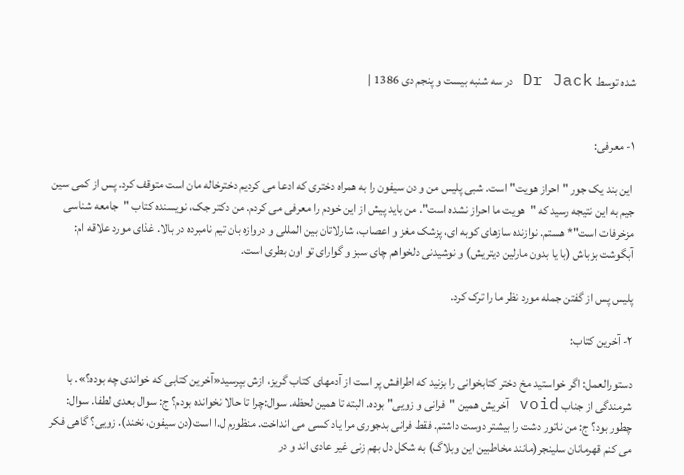شده توسط Dr Jack در سه شنبه بیست و پنجم دی 1386 |


۱- معرفی:

 این بند یک جور "احراز هویت" است. شبی پلیس من و دن سیفون را به همراه دختری که ادعا می کردیم دخترخاله مان است متوقف کرد. پس از کمی سین جیم به این نتیجه رسید که "هویت ما احراز نشده است". من باید پیش از این خودم را معرفی می کردم. من دکتر جک، نویسنده کتاب "جامعه شناسی مزخرفات است"* هستم. نوازنده سازهای کوبه ای، پزشک مغز و اعصاب، شارلاتان بین المللی و دروازه بان تیم نامبرده در بالا. غذای مورد علاقه ام: آبگوشت بزباش (با یا بدون مارلین دیتریش) و نوشیدنی دلخواهم چای سبز و گوارای تو اون بطری است.

پلیس پس از گفتن جمله مورد نظر ما را ترک کرد.

۲- آخرین کتاب:

دستورالعمل: اگر خواستید مخ دختر کتابخوانی را بزنید که اطرافش پر است از آدمهای کتاب گریز، ازش بپرسید«آخرین کتابی که خواندی چه بوده؟». با شرمندگی از جناب void آخریش همین "فرانی و زویی" بوده. البته تا همین لحظه. سوال:چرا تا حالا نخوانده بودم؟ ج: سوال بعدی لطفا. سوال: چطور بود؟ ج: من ناتور دشت را بیشتر دوست داشتم. فقط فرانی بدجوری مرا یاد کسی می انداخت. منظورم ل.ا است(دن سیفون، نخند). زویی؟ گاهی فکر می کنم قهرمانان سلینجر(مانند مخاطبین این وبلاگ) به شکل دل بهم زنی غیر عادی اند و در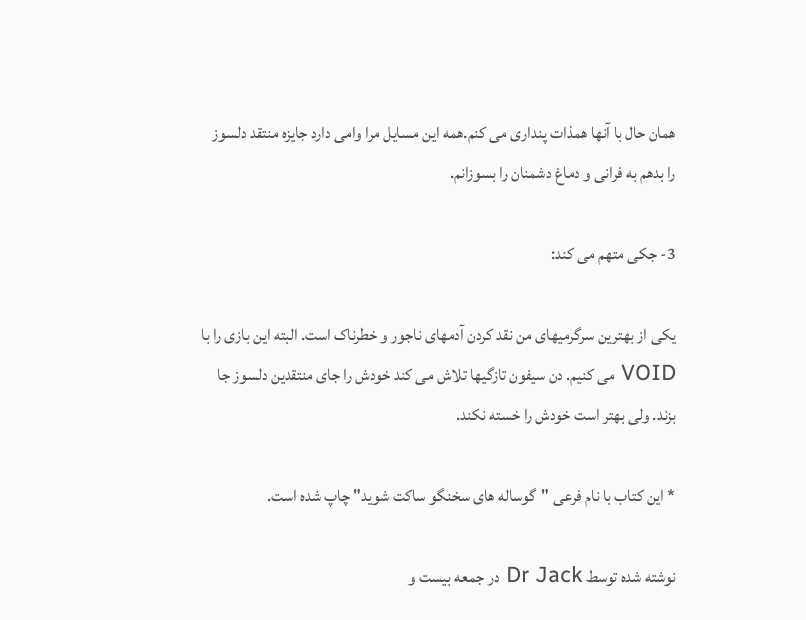همان حال با آنها همذات پنداری می کنم.همه این مسایل مرا وامی دارد جایزه منتقد دلسوز را بدهم به فرانی و دماغ دشمنان را بسوزانم.

3- جکی متهم می کند:

یکی از بهترین سرگرمیهای من نقد کردن آدمهای ناجور و خطرناک است. البته این بازی را با VOID می کنیم. دن سیفون تازگیها تلاش می کند خودش را جای منتقدین دلسوز جا بزند. ولی بهتر است خودش را خسته نکند.

* این کتاب با نام فرعی "گوساله های سخنگو ساکت شوید" چاپ شده است.

نوشته شده توسط Dr Jack در جمعه بیست و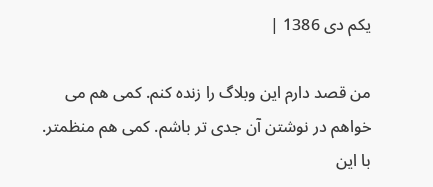یکم دی 1386 |

من قصد دارم این وبلاگ را زنده کنم. کمی هم می خواهم در نوشتن آن جدی تر باشم. کمی هم منظمتر. با این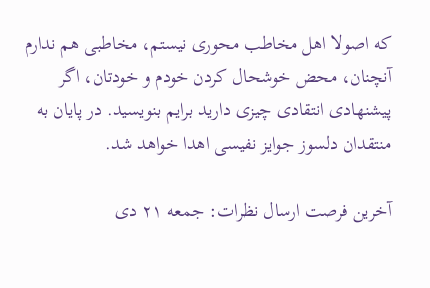که اصولا اهل مخاطب محوری نیستم، مخاطبی هم ندارم آنچنان، محض خوشحال کردن خودم و خودتان، اگر پیشنهادی انتقادی چیزی دارید برایم بنویسید. در پایان به منتقدان دلسوز جوایز نفیسی اهدا خواهد شد.

آخرین فرصت ارسال نظرات: جمعه ۲۱ دی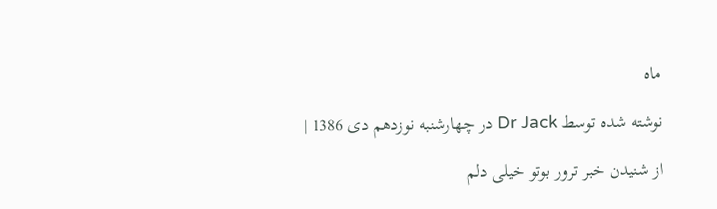ماه

نوشته شده توسط Dr Jack در چهارشنبه نوزدهم دی 1386 |

از شنیدن خبر ترور بوتو خیلی دلم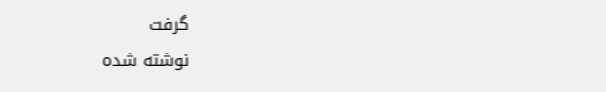گرفت
نوشته شده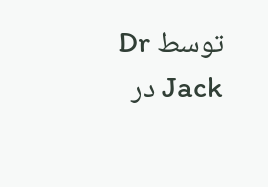توسط Dr Jack در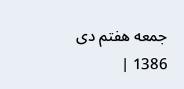جمعه هفتم دی 1386 |